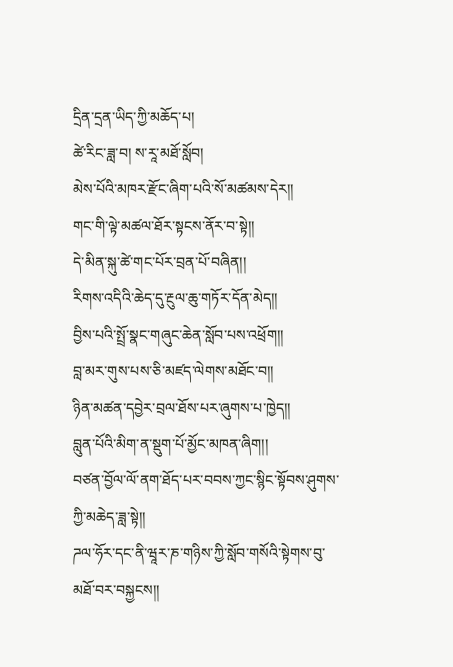དྲིན་དྲན་ཡིད་ཀྱི་མཆོད་པ།
ཚེ་རིང་ཟླ་བ། ས་རཱ་མཐོ་སློབ།
མེས་པོའི་མཁར་རྫོང་ཞིག་པའི་སོ་མཚམས་དེར།།
གང་གི་ལྟེ་མཚལ་ཐོར་སྟངས་ནོར་བ་སྟེ།།
དེ་མིན་སྐུ་ཚེ་གང་པོར་བྲན་པོ་བཞིན།།
རིགས་འདིའི་ཆེད་དུ་རྔུལ་ཆུ་གཏོར་དོན་མེད།།
བྱིས་པའི་སྤྲོ་སྣང་གཞུང་ཆེན་སློབ་པས་འཕྲོག།།
བླ་མར་གུས་པས་ཅི་མཛད་ལེགས་མཐོང་བ།།
ཉིན་མཚན་དབྱེར་བྲལ་ཐོས་པར་ཞུགས་པ་ཁྱེད།།
བླུན་པོའི་མིག་ན་སྡུག་པོ་མྱོང་མཁན་ཞིག།།
བཙན་བྱོལ་ལོ་ནག་ཐོད་པར་བབས་ཀྱང་སྙིང་སྟོབས་ཤུགས་ཀྱི་མཆེད་ཟླ་སྟེ།།
ཌལ་ཧོར་དང་ནི་ཝཱར་ཎ་གཉིས་ཀྱི་སློབ་གསོའི་སྟེགས་བུ་མཐོ་བར་བསྐྱངས།།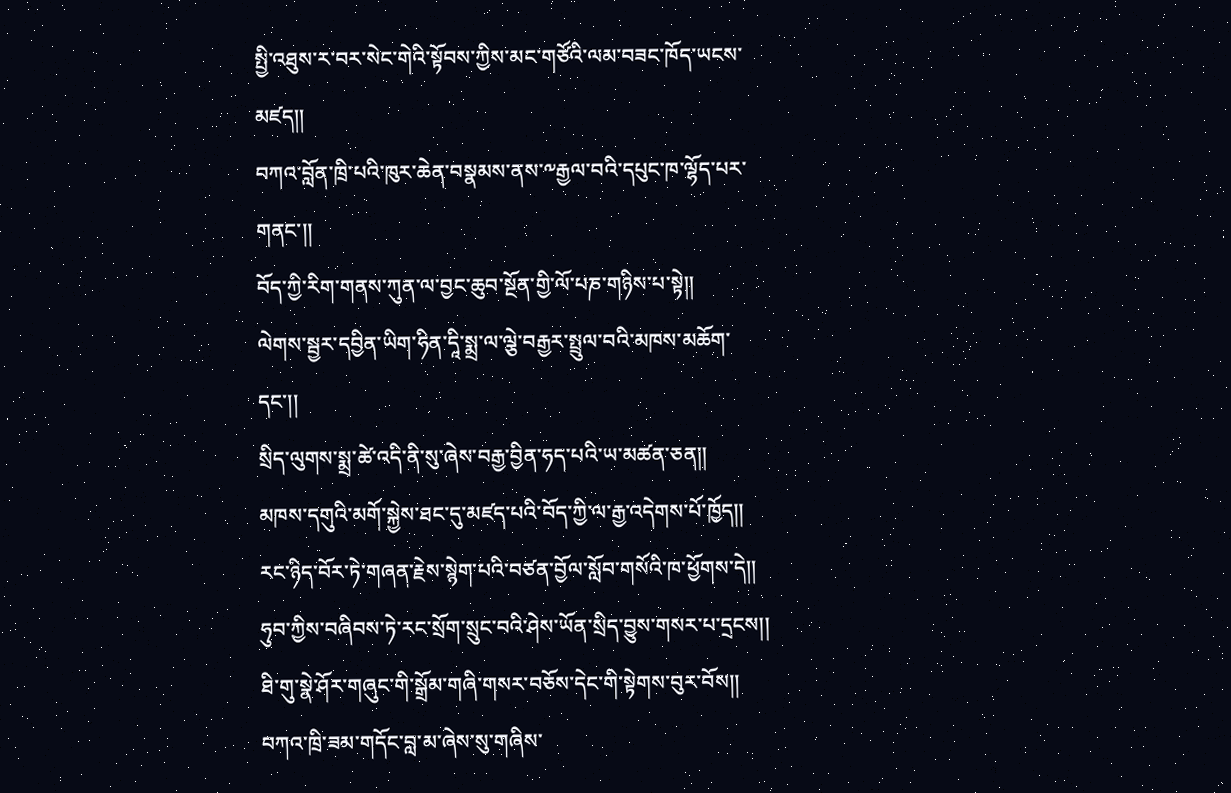སྤྱི་འཐུས་ར་བར་སེང་གེའི་སྟོབས་ཀྱིས་མང་གཙོའི་ལམ་བཟང་ཁོད་ཡངས་མཛད།།
བཀའ་བློན་ཁྲི་པའི་ཁུར་ཆེན་བསྣམས་ནས་༸རྒྱལ་བའི་དཔུང་ཁ་ལྷོད་པར་གནང་།།
བོད་ཀྱི་རིག་གནས་ཀུན་ལ་བྱང་ཆུབ་སྔོན་གྱི་ལོ་པཎ་གཉིས་པ་སྟེ།།
ལེགས་སྦྱར་དབྱིན་ཡིག་ཧིན་དཱི་སྨྲ་ལ་ལྕེ་བརྒྱར་སྤྲུལ་བའི་མཁས་མཆོག་དང་།།
སྲིད་ལུགས་སྨྲ་ཚེ་འདི་ནི་སུ་ཞེས་བརྒྱ་བྱིན་ཧད་པའི་ཡ་མཚན་ཅན།།
མཁས་དགུའི་མགོ་སྐྱེས་ཐང་དུ་མཛད་པའི་བོད་ཀྱི་ལ་རྒྱ་འདེགས་པོ་ཁྱོད།།
རང་ཉིད་བོར་ཏེ་གཞན་རྗེས་སྙེག་པའི་བཙན་བྱོལ་སློབ་གསོའི་ཁ་ཕྱོགས་དེ།།
ཧུབ་ཀྱིས་བཞིབས་ཏེ་རང་སྲོག་སྲུང་བའི་ཤེས་ཡོན་སྲིད་བྱུས་གསར་པ་དྲངས།།
ཐི་གུ་སྣེ་ཤོར་གཞུང་གི་སྒྲོམ་གཞི་གསར་བཅོས་དེང་གི་སྟེགས་བུར་བོས།།
བཀའ་ཁྲི་ཟམ་གདོང་བླ་མ་ཞེས་སུ་གཞིས་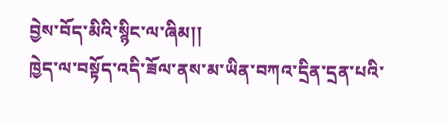བྱེས་བོད་མིའི་སྙིང་ལ་ཞིམ།།
ཁྱེད་ལ་བསྟོད་འདི་ཟོལ་ནས་མ་ཡིན་བཀའ་དྲིན་དྲན་པའི་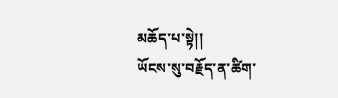མཆོད་པ་སྟེ།།
ཡོངས་སུ་བརྗོད་ན་ཚིག་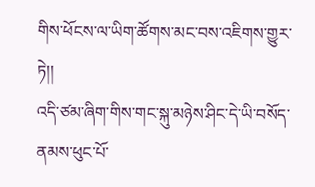གིས་ཕོངས་ལ་ཡིག་ཚོགས་མང་བས་འཇིགས་གྱུར་ཏེ།།
འདི་ཙམ་ཞིག་གིས་གང་སྐུ་མཉེས་ཤིང་དེ་ཡི་བསོད་ནམས་ཕུང་པོ་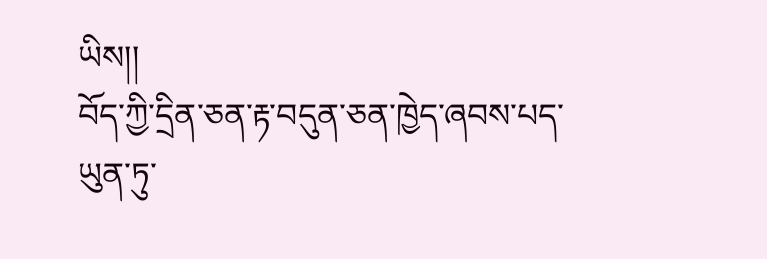ཡིས།།
བོད་ཀྱི་དྲིན་ཅན་རྟ་བདུན་ཅན་ཁྱེད་ཞབས་པད་ཡུན་ཏུ་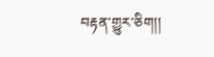བརྟན་གྱུར་ཅིག།།